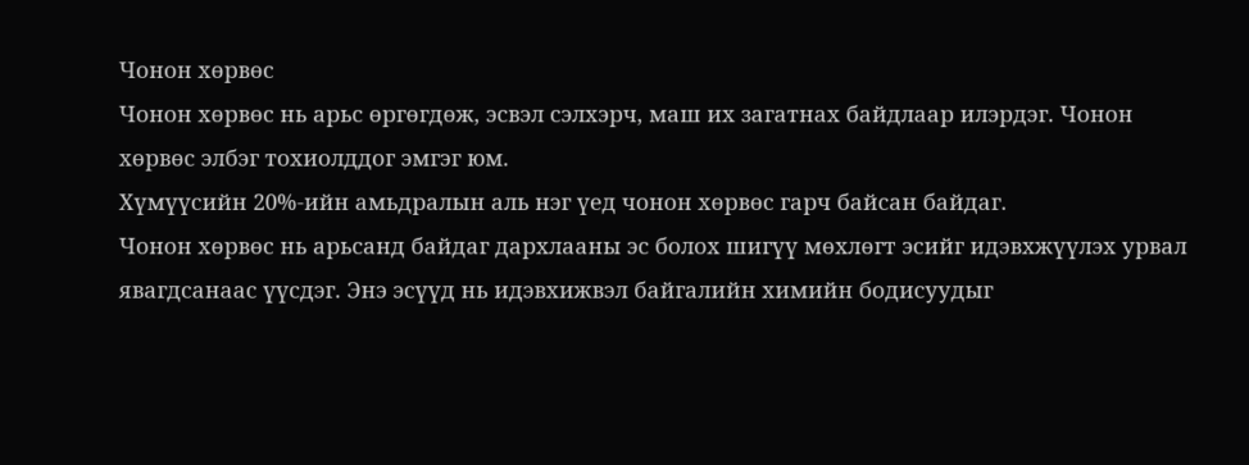Чонон хөрвөс
Чонон хөрвөс нь арьс өргөгдөж, эсвэл сэлхэрч, маш их загатнах байдлаар илэрдэг. Чонон хөрвөс элбэг тохиолддог эмгэг юм.
Хүмүүсийн 20%-ийн амьдралын аль нэг үед чонон хөрвөс гарч байсан байдаг.
Чонон хөрвөс нь арьсанд байдаг дархлааны эс болох шигүү мөхлөгт эсийг идэвхжүүлэх урвал явагдсанаас үүсдэг. Энэ эсүүд нь идэвхижвэл байгалийн химийн бодисуудыг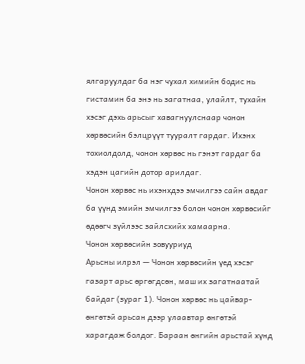ялгаруулдаг ба нэг чухал химийн бодис нь гистамин ба энэ нь загатнаа, улайлт, тухайн хэсэг дэхь арьсыг хавагнуулснаар чонон хөрвөсийн бэлцрүүт тууралт гардаг. Ихэнх тохиолдолд, чонон хөрвөс нь гэнэт гардаг ба хэдэн цагийн дотор арилдаг.
Чонон хөрвөс нь ихэнхдээ эмчилгээ сайн авдаг ба үүнд эмийн эмчилгээ болон чонон хөрвөсийг өдөөгч зүйлээс зайлсхийх хамаарна.
Чонон хөрвөсийн зовууриуд
Арьсны илрэл — Чонон хөрвөсийн үед хэсэг газарт арьс өргөгдсөн, маш их загатнаатай байдаг (зураг 1). Чонон хөрвөс нь цайвар-өнгөтэй арьсан дээр улаавтар өнгөтэй харагдаж болдог. Бараан өнгийн арьстай хүнд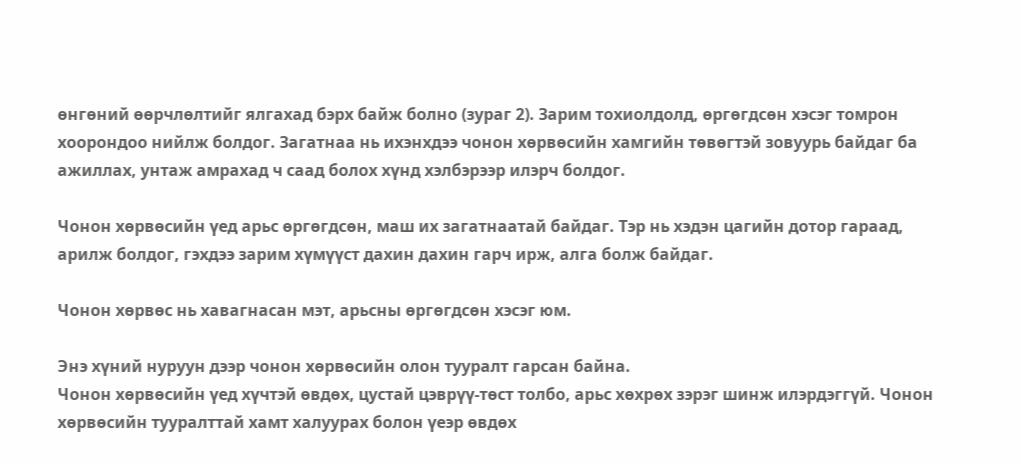өнгөний өөрчлөлтийг ялгахад бэрх байж болно (зураг 2). Зарим тохиолдолд, өргөгдсөн хэсэг томрон хоорондоо нийлж болдог. Загатнаа нь ихэнхдээ чонон хөрвөсийн хамгийн төвөгтэй зовуурь байдаг ба ажиллах, унтаж амрахад ч саад болох хүнд хэлбэрээр илэрч болдог.

Чонон хөрвөсийн үед арьс өргөгдсөн, маш их загатнаатай байдаг. Тэр нь хэдэн цагийн дотор гараад, арилж болдог, гэхдээ зарим хүмүүст дахин дахин гарч ирж, алга болж байдаг.

Чонон хөрвөс нь хавагнасан мэт, арьсны өргөгдсөн хэсэг юм.

Энэ хүний нуруун дээр чонон хөрвөсийн олон тууралт гарсан байна.
Чонон хөрвөсийн үед хүчтэй өвдөх, цустай цэврүү-төст толбо, арьс хөхрөх зэрэг шинж илэрдэггүй. Чонон хөрвөсийн тууралттай хамт халуурах болон үеэр өвдөх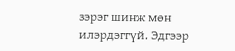зэрэг шинж мөн илэрдэггүй. Эдгээр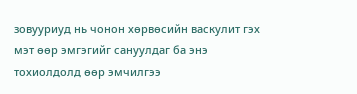зовууриуд нь чонон хөрвөсийн васкулит гэх мэт өөр эмгэгийг сануулдаг ба энэ тохиолдолд өөр эмчилгээ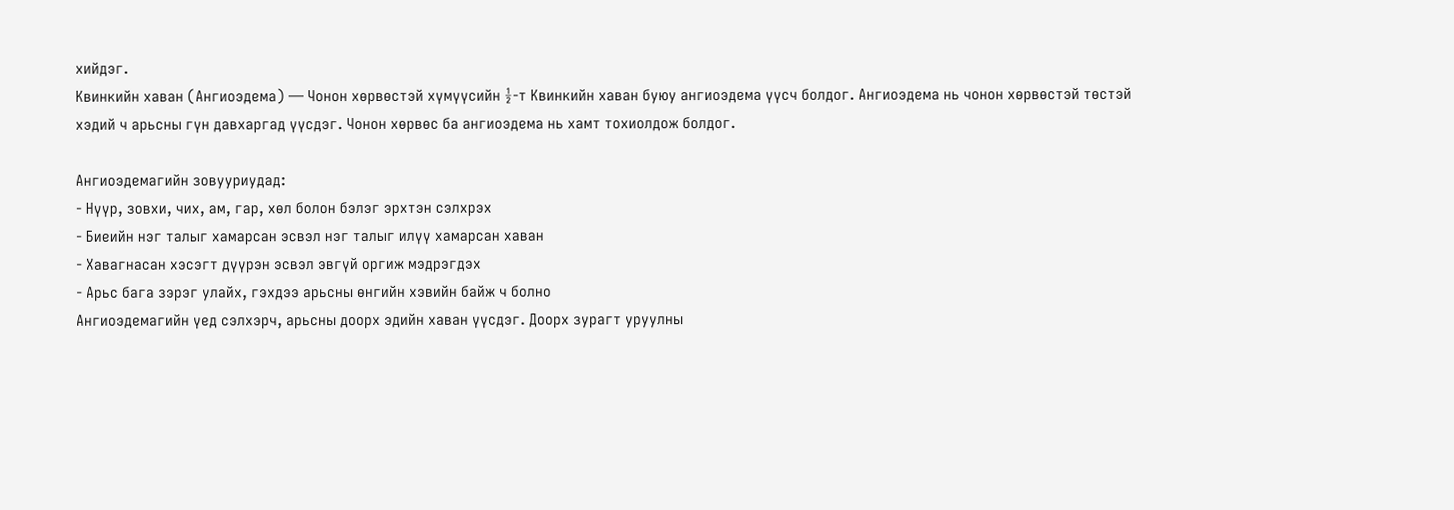хийдэг.
Квинкийн хаван (Ангиоэдема) — Чонон хөрвөстэй хүмүүсийн ½-т Квинкийн хаван буюу ангиоэдема үүсч болдог. Ангиоэдема нь чонон хөрвөстэй төстэй хэдий ч арьсны гүн давхаргад үүсдэг. Чонон хөрвөс ба ангиоэдема нь хамт тохиолдож болдог.

Ангиоэдемагийн зовууриудад:
- Нүүр, зовхи, чих, ам, гар, хөл болон бэлэг эрхтэн сэлхрэх
- Биеийн нэг талыг хамарсан эсвэл нэг талыг илүү хамарсан хаван
- Хавагнасан хэсэгт дүүрэн эсвэл эвгүй оргиж мэдрэгдэх
- Арьс бага зэрэг улайх, гэхдээ арьсны өнгийн хэвийн байж ч болно
Ангиоэдемагийн үед сэлхэрч, арьсны доорх эдийн хаван үүсдэг. Доорх зурагт уруулны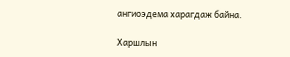ангиоэдема харагдаж байна.

Харшлын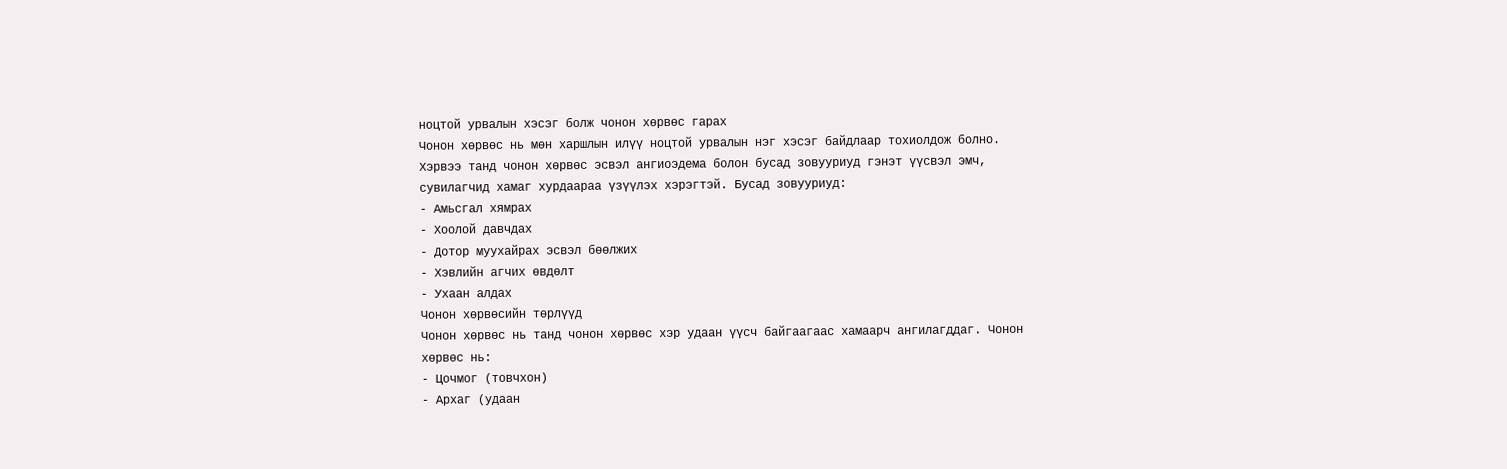ноцтой урвалын хэсэг болж чонон хөрвөс гарах
Чонон хөрвөс нь мөн харшлын илүү ноцтой урвалын нэг хэсэг байдлаар тохиолдож болно. Хэрвээ танд чонон хөрвөс эсвэл ангиоэдема болон бусад зовууриуд гэнэт үүсвэл эмч, сувилагчид хамаг хурдаараа үзүүлэх хэрэгтэй. Бусад зовууриуд:
- Амьсгал хямрах
- Хоолой давчдах
- Дотор муухайрах эсвэл бөөлжих
- Хэвлийн агчих өвдөлт
- Ухаан алдах
Чонон хөрвөсийн төрлүүд
Чонон хөрвөс нь танд чонон хөрвөс хэр удаан үүсч байгаагаас хамаарч ангилагддаг. Чонон хөрвөс нь:
- Цочмог (товчхон)
- Архаг (удаан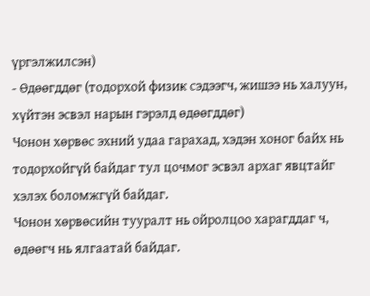үргэлжилсэн)
- Өдөөгддөг (тодорхой физик сэдээгч, жишээ нь халуун, хүйтэн эсвэл нарын гэрэлд өдөөгддөг)
Чонон хөрвөс эхний удаа гарахад, хэдэн хоног байх нь тодорхойгүй байдаг тул цочмог эсвэл архаг явцтайг хэлэх боломжгүй байдаг.
Чонон хөрвөсийн тууралт нь ойролцоо харагддаг ч, өдөөгч нь ялгаатай байдаг.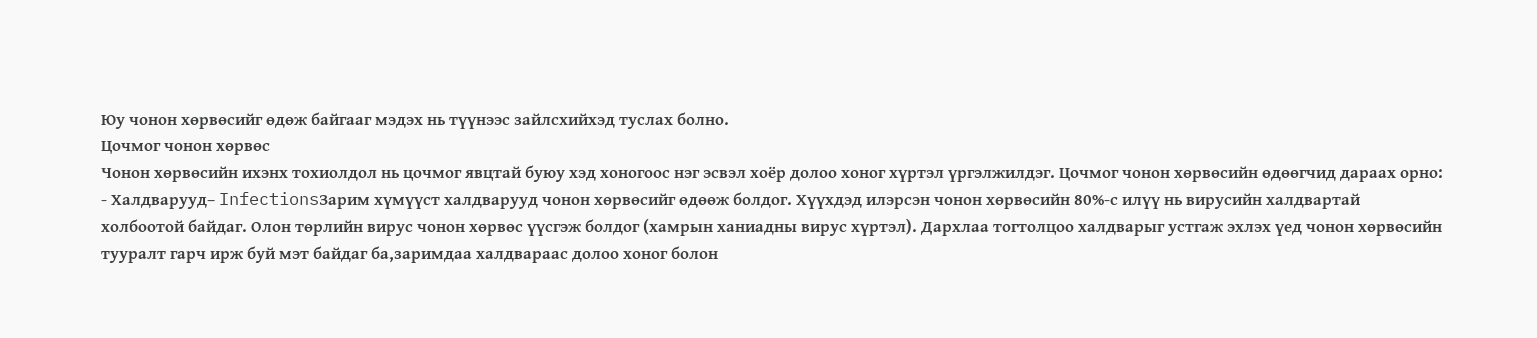Юу чонон хөрвөсийг өдөж байгааг мэдэх нь түүнээс зайлсхийхэд туслах болно.
Цочмог чонон хөрвөс
Чонон хөрвөсийн ихэнх тохиолдол нь цочмог явцтай буюу хэд хоногоос нэг эсвэл хоёр долоо хоног хүртэл үргэлжилдэг. Цочмог чонон хөрвөсийн өдөөгчид дараах орно:
- Халдварууд– InfectionsЗарим хүмүүст халдварууд чонон хөрвөсийг өдөөж болдог. Хүүхдэд илэрсэн чонон хөрвөсийн 80%-с илүү нь вирусийн халдвартай холбоотой байдаг. Олон төрлийн вирус чонон хөрвөс үүсгэж болдог (хамрын ханиадны вирус хүртэл). Дархлаа тогтолцоо халдварыг устгаж эхлэх үед чонон хөрвөсийн тууралт гарч ирж буй мэт байдаг ба,заримдаа халдвараас долоо хоног болон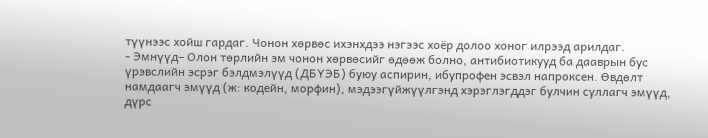түүнээс хойш гардаг. Чонон хөрвөс ихэнхдээ нэгээс хоёр долоо хоног илрээд арилдаг.
- Эмнүүд– Олон төрлийн эм чонон хөрвөсийг өдөөж болно, антибиотикууд ба дааврын бус үрэвслийн эсрэг бэлдмэлүүд (ДБҮЭБ) буюу аспирин, ибупрофен эсвэл напроксен. Өвдөлт намдаагч эмүүд (ж: кодейн, морфин), мэдээгүйжүүлгэнд хэрэглэгддэг булчин суллагч эмүүд, дүрс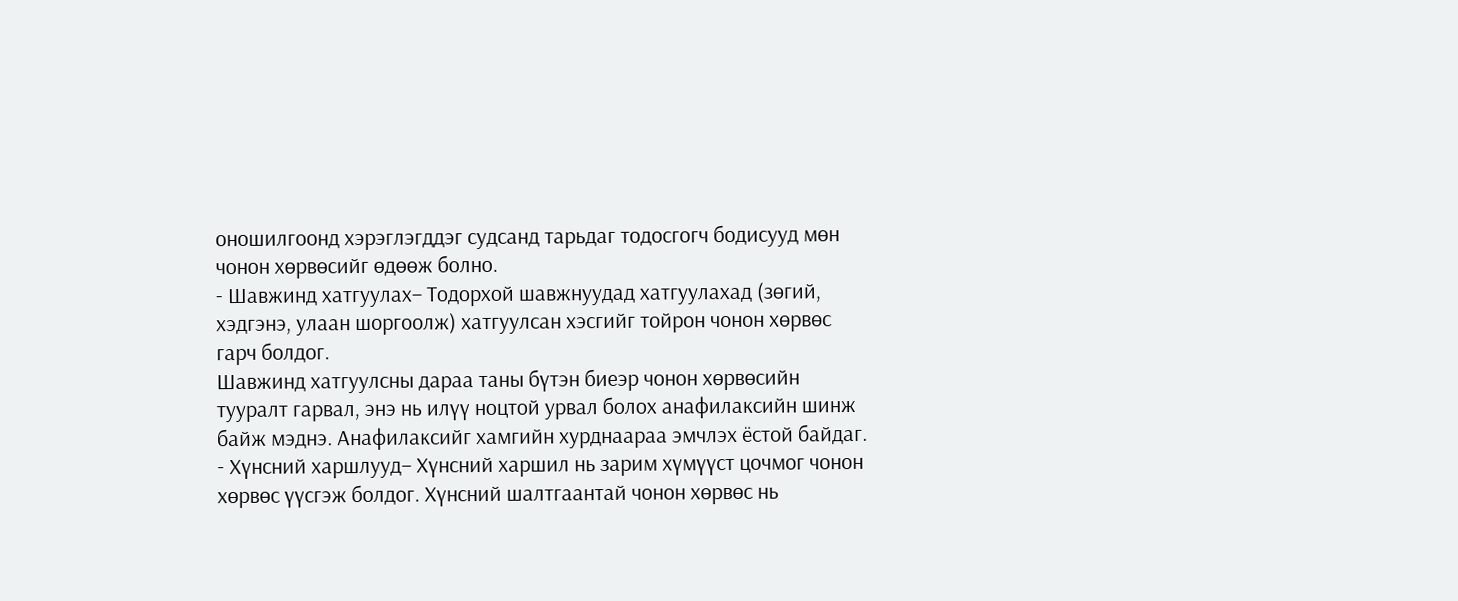оношилгоонд хэрэглэгддэг судсанд тарьдаг тодосгогч бодисууд мөн чонон хөрвөсийг өдөөж болно.
- Шавжинд хатгуулах– Тодорхой шавжнуудад хатгуулахад (зөгий, хэдгэнэ, улаан шоргоолж) хатгуулсан хэсгийг тойрон чонон хөрвөс гарч болдог.
Шавжинд хатгуулсны дараа таны бүтэн биеэр чонон хөрвөсийн тууралт гарвал, энэ нь илүү ноцтой урвал болох анафилаксийн шинж байж мэднэ. Анафилаксийг хамгийн хурднаараа эмчлэх ёстой байдаг.
- Хүнсний харшлууд– Хүнсний харшил нь зарим хүмүүст цочмог чонон хөрвөс үүсгэж болдог. Хүнсний шалтгаантай чонон хөрвөс нь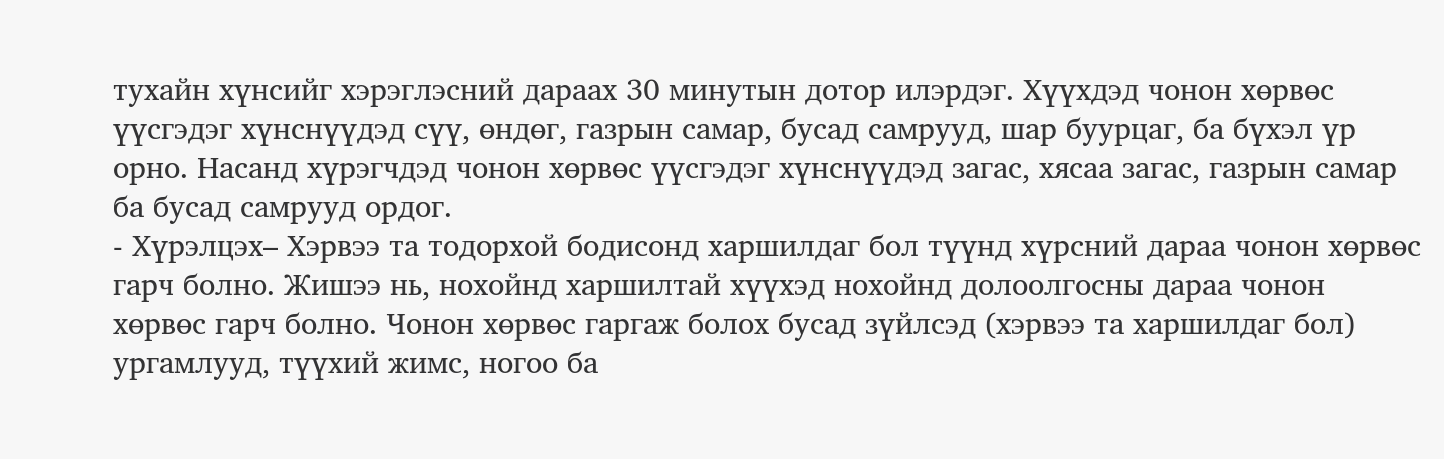тухайн хүнсийг хэрэглэсний дараах 30 минутын дотор илэрдэг. Хүүхдэд чонон хөрвөс үүсгэдэг хүнснүүдэд сүү, өндөг, газрын самар, бусад самрууд, шар буурцаг, ба бүхэл үр орно. Насанд хүрэгчдэд чонон хөрвөс үүсгэдэг хүнснүүдэд загас, хясаа загас, газрын самар ба бусад самрууд ордог.
- Хүрэлцэх– Хэрвээ та тодорхой бодисонд харшилдаг бол түүнд хүрсний дараа чонон хөрвөс гарч болно. Жишээ нь, нохойнд харшилтай хүүхэд нохойнд долоолгосны дараа чонон хөрвөс гарч болно. Чонон хөрвөс гаргаж болох бусад зүйлсэд (хэрвээ та харшилдаг бол) ургамлууд, түүхий жимс, ногоо ба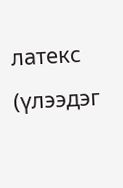латекс (үлээдэг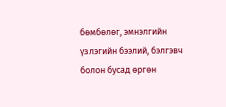бөмбөлөг, эмнэлгийн үзлэгийн бээлий, бэлгэвч болон бусад өргөн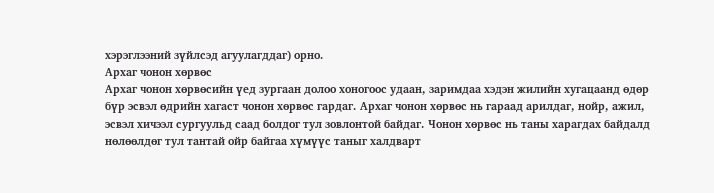хэрэглээний зүйлсэд агуулагддаг) орно.
Архаг чонон хөрвөс
Архаг чонон хөрвөсийн үед зургаан долоо хоногоос удаан, заримдаа хэдэн жилийн хугацаанд өдөр бүр эсвэл өдрийн хагаст чонон хөрвөс гардаг. Архаг чонон хөрвөс нь гараад арилдаг, нойр, ажил, эсвэл хичээл сургуульд саад болдог тул зовлонтой байдаг. Чонон хөрвөс нь таны харагдах байдалд нөлөөлдөг тул тантай ойр байгаа хүмүүс таныг халдварт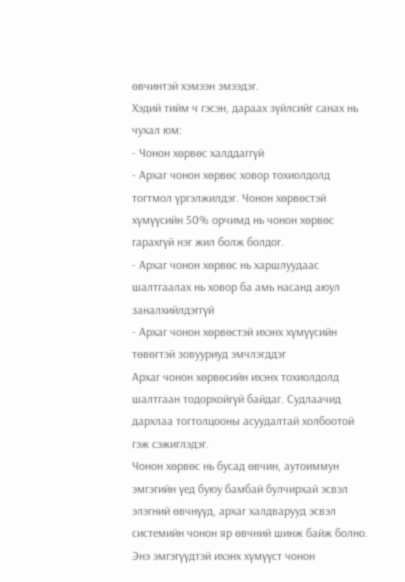өвчинтэй хэмээн эмээдэг.
Хэдий тийм ч гэсэн, дараах зүйлсийг санах нь чухал юм:
- Чонон хөрвөс халддаггүй
- Архаг чонон хөрвөс ховор тохиолдолд тогтмол үргэлжилдэг. Чонон хөрвөстэй хүмүүсийн 50% орчимд нь чонон хөрвөс гарахгүй нэг жил болж болдог.
- Архаг чонон хөрвөс нь харшлуудаас шалтгаалах нь ховор ба амь насанд аюул заналхийлдэггүй
- Архаг чонон хөрвөстэй ихэнх хүмүүсийн төвөгтэй зовууриуд эмчлэгддэг
Архаг чонон хөрвөсийн ихэнх тохиолдолд шалтгаан тодорхойгүй байдаг. Судлаачид дархлаа тогтолцооны асуудалтай холбоотой гэж сэжиглэдэг.
Чонон хөрвөс нь бусад өвчин, аутоиммун эмгэгийн үед буюу бамбай булчирхай эсвэл элэгний өвчнүүд, архаг халдварууд эсвэл системийн чонон яр өвчний шинж байж болно. Энэ эмгэгүүдтэй ихэнх хүмүүст чонон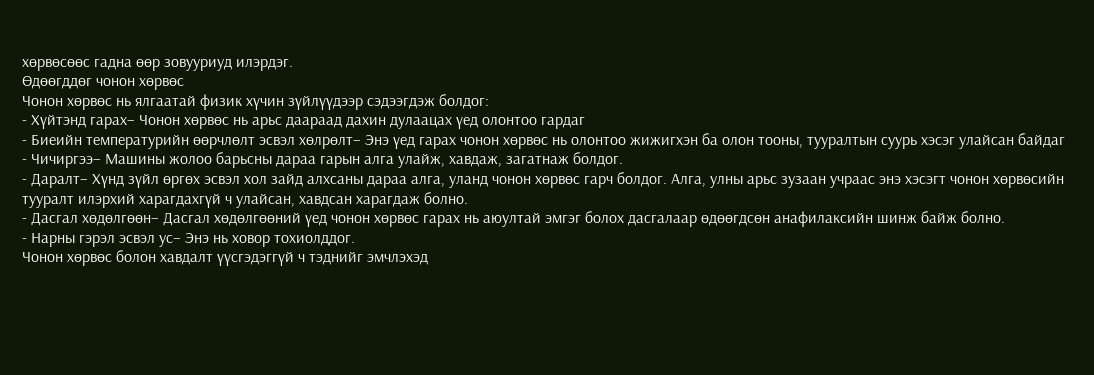хөрвөсөөс гадна өөр зовууриуд илэрдэг.
Өдөөгддөг чонон хөрвөс
Чонон хөрвөс нь ялгаатай физик хүчин зүйлүүдээр сэдээгдэж болдог:
- Хүйтэнд гарах– Чонон хөрвөс нь арьс даараад дахин дулаацах үед олонтоо гардаг
- Биеийн температурийн өөрчлөлт эсвэл хөлрөлт– Энэ үед гарах чонон хөрвөс нь олонтоо жижигхэн ба олон тооны, тууралтын суурь хэсэг улайсан байдаг
- Чичиргээ– Машины жолоо барьсны дараа гарын алга улайж, хавдаж, загатнаж болдог.
- Даралт– Хүнд зүйл өргөх эсвэл хол зайд алхсаны дараа алга, уланд чонон хөрвөс гарч болдог. Алга, улны арьс зузаан учраас энэ хэсэгт чонон хөрвөсийн тууралт илэрхий харагдахгүй ч улайсан, хавдсан харагдаж болно.
- Дасгал хөдөлгөөн– Дасгал хөдөлгөөний үед чонон хөрвөс гарах нь аюултай эмгэг болох дасгалаар өдөөгдсөн анафилаксийн шинж байж болно.
- Нарны гэрэл эсвэл ус– Энэ нь ховор тохиолддог.
Чонон хөрвөс болон хавдалт үүсгэдэггүй ч тэднийг эмчлэхэд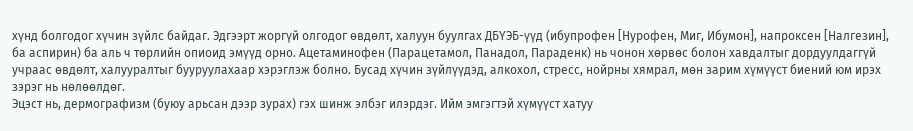хүнд болгодог хүчин зүйлс байдаг. Эдгээрт жоргүй олгодог өвдөлт, халуун буулгах ДБҮЭБ-үүд (ибупрофен [Нурофен, Миг, Ибумон], напроксен [Налгезин], ба аспирин) ба аль ч төрлийн опиоид эмүүд орно. Ацетаминофен (Парацетамол, Панадол, Параденк) нь чонон хөрвөс болон хавдалтыг дордуулдаггүй учраас өвдөлт, халууралтыг бууруулахаар хэрэглэж болно. Бусад хүчин зүйлүүдэд, алкохол, стресс, нойрны хямрал, мөн зарим хүмүүст биений юм ирэх зэрэг нь нөлөөлдөг.
Эцэст нь, дермографизм (буюу арьсан дээр зурах) гэх шинж элбэг илэрдэг. Ийм эмгэгтэй хүмүүст хатуу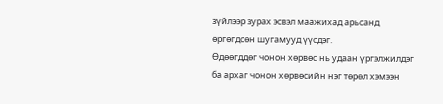зүйлээр зурах эсвэл маажихад арьсанд өргөгдсөн шугамууд үүсдэг.
Өдөөгддөг чонон хөрвөс нь удаан үргэлжилдэг ба архаг чонон хөрвөсийн нэг төрөл хэмээн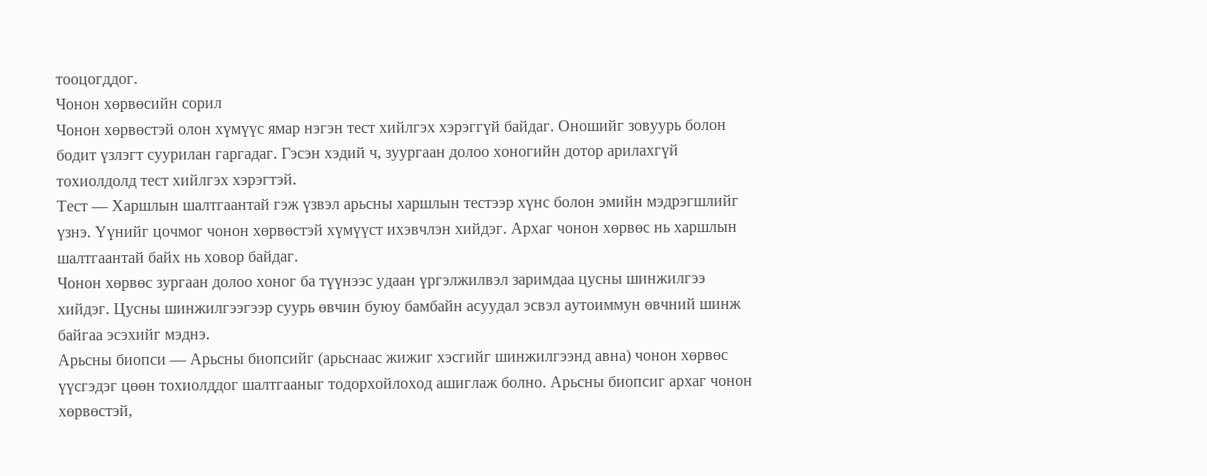тооцогддог.
Чонон хөрвөсийн сорил
Чонон хөрвөстэй олон хүмүүс ямар нэгэн тест хийлгэх хэрэггүй байдаг. Оношийг зовуурь болон бодит үзлэгт суурилан гаргадаг. Гэсэн хэдий ч, зуургаан долоо хоногийн дотор арилахгүй тохиолдолд тест хийлгэх хэрэгтэй.
Тест — Харшлын шалтгаантай гэж үзвэл арьсны харшлын тестээр хүнс болон эмийн мэдрэгшлийг үзнэ. Үүнийг цочмог чонон хөрвөстэй хүмүүст ихэвчлэн хийдэг. Архаг чонон хөрвөс нь харшлын шалтгаантай байх нь ховор байдаг.
Чонон хөрвөс зургаан долоо хоног ба түүнээс удаан үргэлжилвэл заримдаа цусны шинжилгээ хийдэг. Цусны шинжилгээгээр суурь өвчин буюу бамбайн асуудал эсвэл аутоиммун өвчний шинж байгаа эсэхийг мэднэ.
Арьсны биопси — Арьсны биопсийг (арьснаас жижиг хэсгийг шинжилгээнд авна) чонон хөрвөс үүсгэдэг цөөн тохиолддог шалтгааныг тодорхойлоход ашиглаж болно. Арьсны биопсиг архаг чонон хөрвөстэй,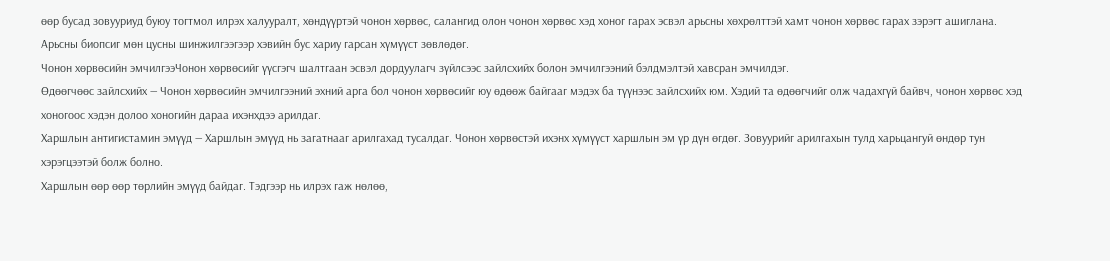өөр бусад зовууриуд буюу тогтмол илрэх халууралт, хөндүүртэй чонон хөрвөс, салангид олон чонон хөрвөс хэд хоног гарах эсвэл арьсны хөхрөлттэй хамт чонон хөрвөс гарах зэрэгт ашиглана. Арьсны биопсиг мөн цусны шинжилгээгээр хэвийн бус хариу гарсан хүмүүст зөвлөдөг.
Чонон хөрвөсийн эмчилгээЧонон хөрвөсийг үүсгэгч шалтгаан эсвэл дордуулагч зүйлсээс зайлсхийх болон эмчилгээний бэлдмэлтэй хавсран эмчилдэг.
Өдөөгчөөс зайлсхийх — Чонон хөрвөсийн эмчилгээний эхний арга бол чонон хөрвөсийг юу өдөөж байгааг мэдэх ба түүнээс зайлсхийх юм. Хэдий та өдөөгчийг олж чадахгүй байвч, чонон хөрвөс хэд хоногоос хэдэн долоо хоногийн дараа ихэнхдээ арилдаг.
Харшлын антигистамин эмүүд — Харшлын эмүүд нь загатнааг арилгахад тусалдаг. Чонон хөрвөстэй ихэнх хүмүүст харшлын эм үр дүн өгдөг. Зовуурийг арилгахын тулд харьцангуй өндөр тун хэрэгцээтэй болж болно.
Харшлын өөр өөр төрлийн эмүүд байдаг. Тэдгээр нь илрэх гаж нөлөө,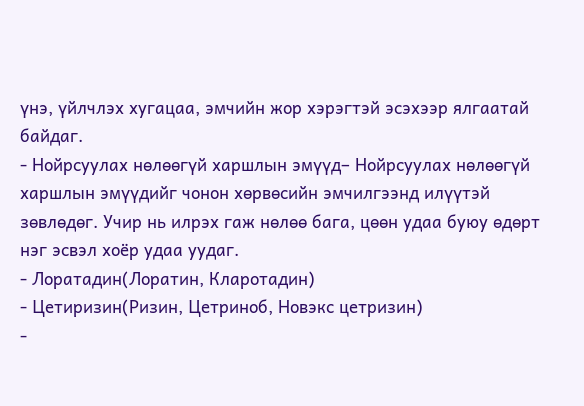үнэ, үйлчлэх хугацаа, эмчийн жор хэрэгтэй эсэхээр ялгаатай байдаг.
- Нойрсуулах нөлөөгүй харшлын эмүүд– Нойрсуулах нөлөөгүй харшлын эмүүдийг чонон хөрвөсийн эмчилгээнд илүүтэй зөвлөдөг. Учир нь илрэх гаж нөлөө бага, цөөн удаа буюу өдөрт нэг эсвэл хоёр удаа уудаг.
- Лоратадин(Лоратин, Кларотадин)
- Цетиризин(Ризин, Цетриноб, Новэкс цетризин)
-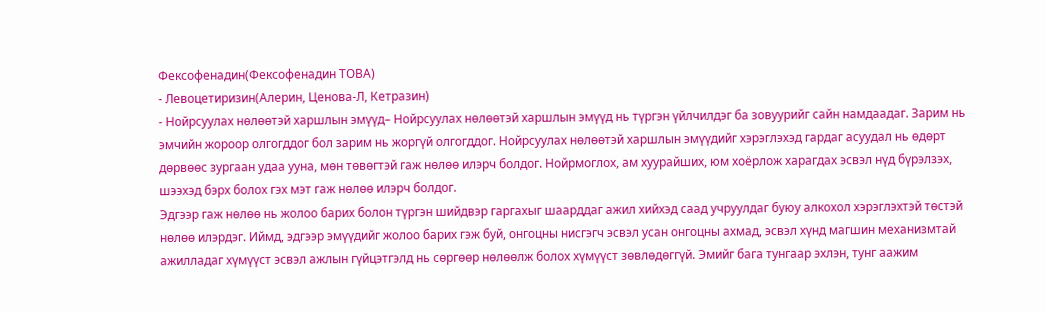Фексофенадин(Фексофенадин ТОВА)
- Левоцетиризин(Алерин, Ценова-Л, Кетразин)
- Нойрсуулах нөлөөтэй харшлын эмүүд– Нойрсуулах нөлөөтэй харшлын эмүүд нь түргэн үйлчилдэг ба зовуурийг сайн намдаадаг. Зарим нь эмчийн жороор олгогддог бол зарим нь жоргүй олгогддог. Нойрсуулах нөлөөтэй харшлын эмүүдийг хэрэглэхэд гардаг асуудал нь өдөрт дөрвөөс зургаан удаа ууна, мөн төвөгтэй гаж нөлөө илэрч болдог. Нойрмоглох, ам хуурайших, юм хоёрлож харагдах эсвэл нүд бүрэлзэх, шээхэд бэрх болох гэх мэт гаж нөлөө илэрч болдог.
Эдгээр гаж нөлөө нь жолоо барих болон түргэн шийдвэр гаргахыг шаарддаг ажил хийхэд саад учруулдаг буюу алкохол хэрэглэхтэй төстэй нөлөө илэрдэг. Иймд, эдгээр эмүүдийг жолоо барих гэж буй, онгоцны нисгэгч эсвэл усан онгоцны ахмад, эсвэл хүнд магшин механизмтай ажилладаг хүмүүст эсвэл ажлын гүйцэтгэлд нь сөргөөр нөлөөлж болох хүмүүст зөвлөдөггүй. Эмийг бага тунгаар эхлэн, тунг аажим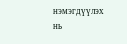нэмэгдүүлэх нь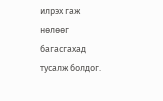илрэх гаж нөлөөг багасгахад тусалж болдог.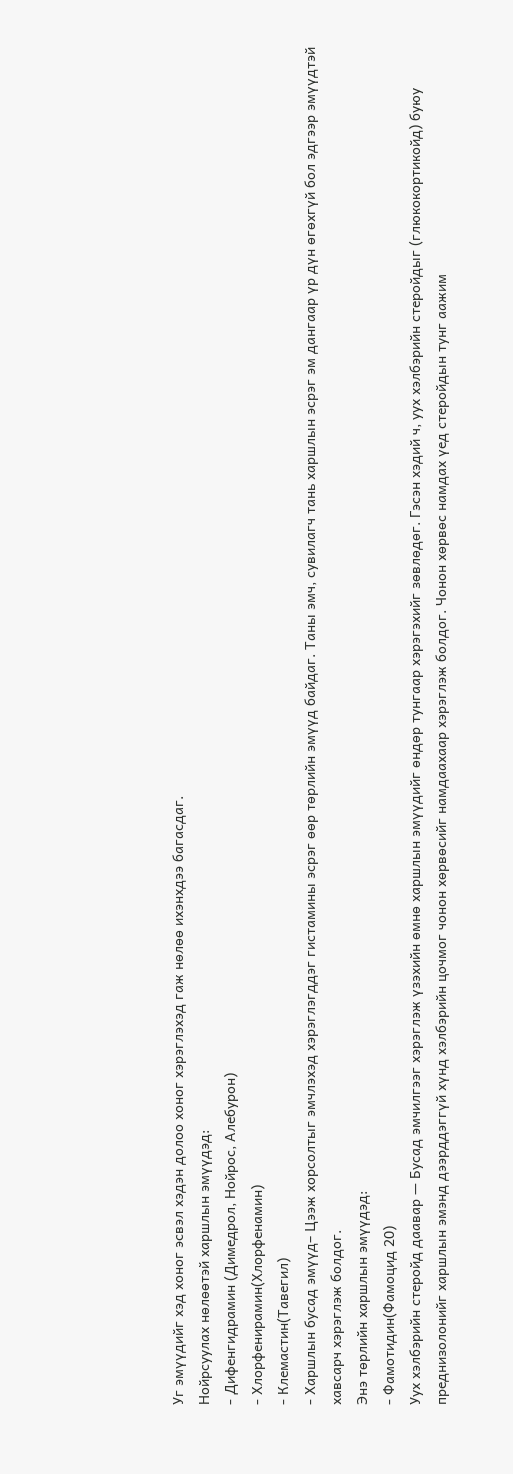Уг эмүүдийг хэд хоног эсвэл хэдэн долоо хоног хэрэглэхэд гаж нөлөө ихэнхдээ багасдаг.
Нойрсуулах нөлөөтэй харшлын эмүүдэд:
- Дифенгидрамин (Димедрол, Нойрос, Алебурон)
- Хлорфенирамин(Хлорфенамин)
- Клемастин(Тавегил)
- Харшлын бусад эмүүд– Цээж хорсолтыг эмчлэхэд хэрэглэгддэг гистамины эсрэг өөр төрлийн эмүүд байдаг. Таны эмч, сувилагч тань харшлын эсрэг эм дангаар үр дүн өгөхгүй бол эдгээр эмүүдтэй хавсарч хэрэглэж болдог.
Энэ төрлийн харшлын эмүүдэд:
- Фамотидин(Фамоцид 20)
Уух хэлбэрийн стеройд даавар — Бусад эмчилгээг хэрэглэж үзэхийн өмнө харшлын эмүүдийг өндөр тунгаар хэрэгэхийг зөвлөдөг. Гэсэн хэдий ч, уух хэлбэрийн стеройдыг (глюкокортикойд) буюу преднизолонийг харшлын эмэнд дээрддэггүй хүнд хэлбэрийн цочмог чонон хөрвөсийг намдаахаар хэрэглэж болдог. Чонон хөрвөс намдах үед стеройдын тунг аажим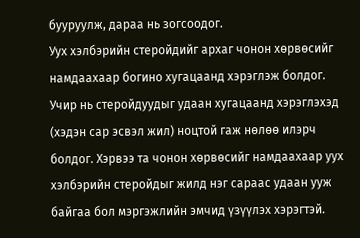бууруулж, дараа нь зогсоодог.
Уух хэлбэрийн стеройдийг архаг чонон хөрвөсийг намдаахаар богино хугацаанд хэрэглэж болдог. Учир нь стеройдуудыг удаан хугацаанд хэрэглэхэд (хэдэн сар эсвэл жил) ноцтой гаж нөлөө илэрч болдог. Хэрвээ та чонон хөрвөсийг намдаахаар уух хэлбэрийн стеройдыг жилд нэг сараас удаан ууж байгаа бол мэргэжлийн эмчид үзүүлэх хэрэгтэй.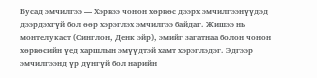Бусад эмчилгээ — Хэрвээ чонон хөрвөс дээрх эмчилгээнүүдэд дээрдэхгүй бол өөр хэрэглэх эмчилгээ байдаг. Жишээ нь монтелукаст (Синглон, Денк эйр), эмийг загатнаа болон чонон хөрвөсийн үед харшлын эмүүдтэй хамт хэрэглэдэг. Эдгээр эмчилгээнд үр дүнгүй бол нарийн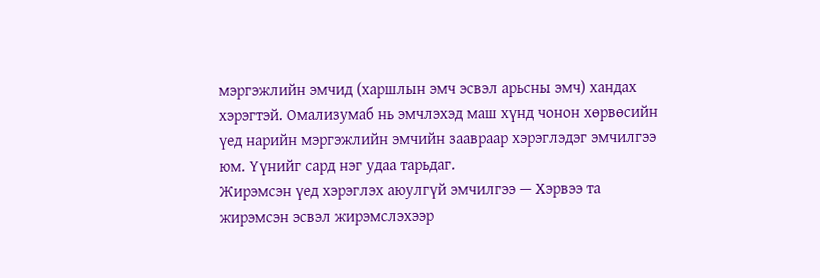мэргэжлийн эмчид (харшлын эмч эсвэл арьсны эмч) хандах хэрэгтэй. Омализумаб нь эмчлэхэд маш хүнд чонон хөрвөсийн үед нарийн мэргэжлийн эмчийн заавраар хэрэглэдэг эмчилгээ юм. Үүнийг сард нэг удаа тарьдаг.
Жирэмсэн үед хэрэглэх аюулгүй эмчилгээ — Хэрвээ та жирэмсэн эсвэл жирэмслэхээр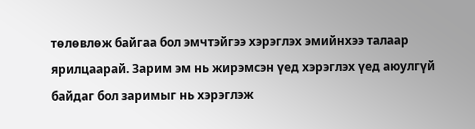төлөвлөж байгаа бол эмчтэйгээ хэрэглэх эмийнхээ талаар ярилцаарай. Зарим эм нь жирэмсэн үед хэрэглэх үед аюулгүй байдаг бол заримыг нь хэрэглэж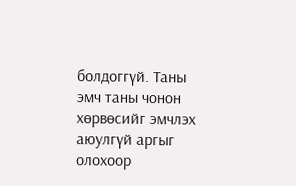болдоггүй. Таны эмч таны чонон хөрвөсийг эмчлэх аюулгүй аргыг олохоор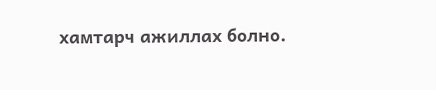хамтарч ажиллах болно.